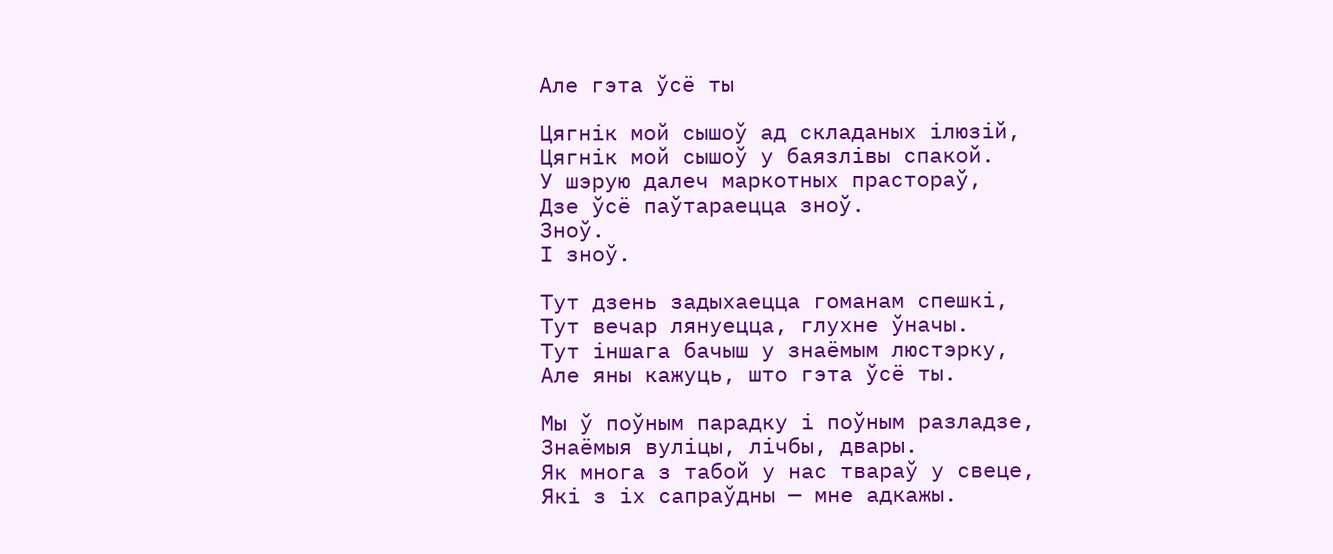Але гэта ўсё ты

Цягнік мой сышоў ад складаных ілюзій,
Цягнік мой сышоў у баязлівы спакой.
У шэрую далеч маркотных прастораў,
Дзе ўсё паўтараецца зноў.
Зноў.
І зноў.

Тут дзень задыхаецца гоманам спешкі,
Тут вечар лянуецца, глухне ўначы.
Тут іншага бачыш у знаёмым люстэрку,
Але яны кажуць, што гэта ўсё ты.

Мы ў поўным парадку і поўным разладзе,
Знаёмыя вуліцы, лічбы, двары.
Як многа з табой у нас твараў у свеце,
Якi з іх сапраўдны — мне адкажы.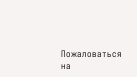Пожаловаться на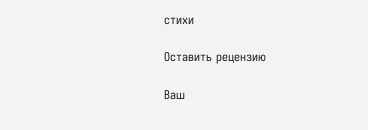стихи

Оставить рецензию

Ваш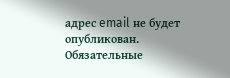адрес email не будет опубликован. Обязательные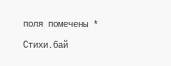поля помечены *

Стихи.бай